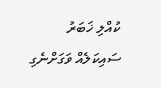ކުއްލި ޚަބަރު
ސައިކަލެއް ވަގަށްނެގި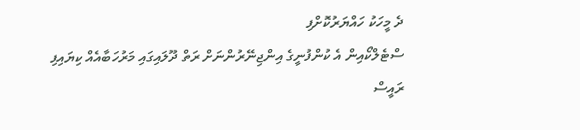ދެ މީހަކު ހައްޔަރުކޮށްފި
ސްޓެލްކޯއިން އެ ކުންފުނީގެ އިންޖިނޭރުންނަށް ރަތް ދޫލައިގައި މަރުހަބާއެއް ކިޔައިފި
ރައީސް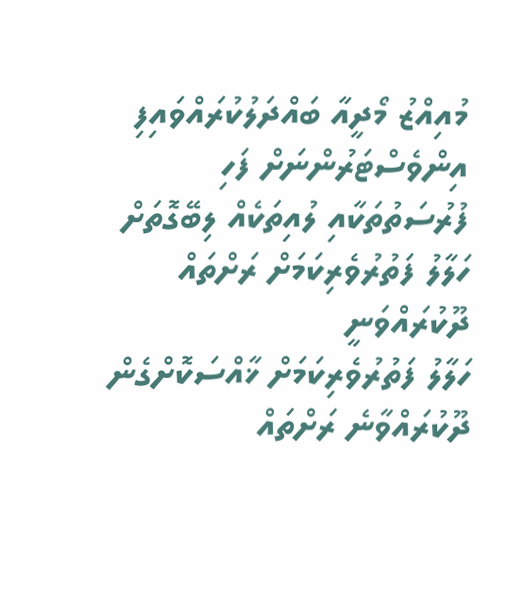މުއިއްޒު މޯދީއާ ބައްދަލުކުރައްވައިފި
އިންވެސްޓަރުންނަށް ފަހި ފުރުސަތުތަކާއި ލުއިތަކެއް ލިބޭގޮތަށް ހަލާލު ފަތުރުވެރިކަމަށް ރަށްތައް ދޫކުރައްވަނީ
ހަލާލު ފަތުރުވެރިކަމަށް ޚާއްސަކޮށްގެން ދޫކުރައްވާނެ ރަށްތައް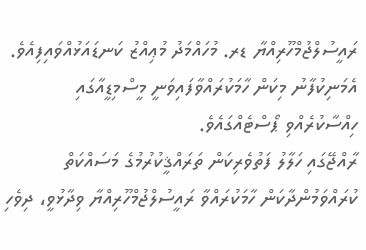ރައީސުލްޖުމްހޫރިއްޔާ ޑރ. މުހައްމަދު މުޢިއްޒު ކަނޑައަޅުއްވައިފިއެވެ.
އެމަނިކުފާނު މިކަން ހާމަކުރައްވާފައިވަނީ މީސްމިޑީއާގައި ހިއްސާކުރެއްވި ޕޯސްޓެއްގައެވެ.
ރާއްޖޭގައި ހަލާލު ފަތުވެރިކަން ތަރައްޤީކުރުމުގެ މަސައްކަތް ކުރައްވަމުންދާކަން ހާމަކުރައްވާ ރައީސުލްޖުމްހޫރިއްޔާ ވިދާޅުވީ، ދިވެހި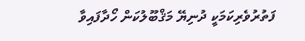ފަތުރުވެރިކަމަކީ ދުނިޔޭ މަޤްބޫލުކަން ހޯދާފައިވާ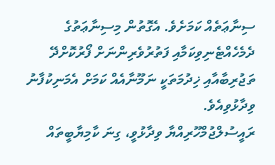ސިނާޢަތެއް ކަމަށެވެ. އެގޮތުން މިސިނާޢަތުގެ ދެމެހެއްޓެނިވިކަމާއި ފަތުރުވެރިންނަށް ފޯރުކޮށްދޭ ތަޖުރިބާއާއި ޚިދުމަތަކީ ނަމޫނާއެއް ކަމަށް އެމަނިކުފާނު ވިދާޅުވިއެވެ.
ރައީސުލްޖުމްހޫރިއްޔާ ވިދާޅުވީ، ގިނަ ކާމިޔާބީތައް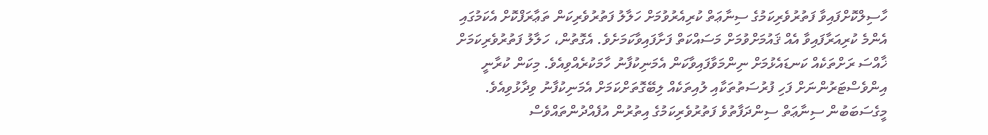ހާސިލްކޮށްފައިވާ ފަތުރުވެރިކަމުގެ ސިނާޢަތް ކުރިއެރުވުމަށް ހަލާލު ފަތުރުވެރިކަން ތަޢާރަފްކޮށް އެކަމުގައި އެންމެ ކުރިއަރާފައިވާ އެއް ޤައުމަށްވުމަށް މަސައްކަތް ފަށާފައިވާކަމަށެވެ. އެގޮތުން، ހަލާލު ފަތުރުވެރިކަމަށް ޚާއްސަ ރަށްތަކެއް ކަނޑައެޅުމަށް ނިންމަވާފައިވާކަން އެމަނިކުފާނު ހާމަކުރެއްވިއެވެ. މިކަން ކުރާނީ އިންވެސްޓަރުންނަށް ފަހި ފުރުސަތުތަކާއި ލުއިތަކެއް ލިބޭގޮތަށްކަމަށް އެމަނިކުފާނު ވިދާޅުވިއެވެ. މީގެސަބަބުން ސިނާޢަތް ސިންދަފާތުވެ ފަތުރުވެރިކަމުގެ އިތުރުން އުފެއްދުންތައްވެސް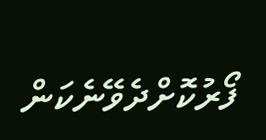ފޯރުކޮށްދެވޭނެކަން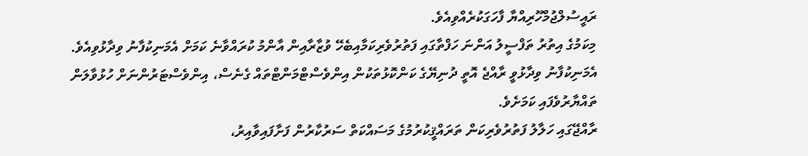ރައީސުލްޖުމްހޫރިއްޔާ ފާހަގަކުރެއްވިއެވެ.
މިކަމުގެ އިތުރު ތަފްސީލު އަންނަ ހަފްތާގައި ފަތުރުވެރިކަމާއިބެހޭ ވުޒާރާއިން އާންމު ކުރައްވާނެ ކަމަށް އެމަނިކުފާނު ވިދާޅުވިއެވެ. އެމަނިކުފާނު ވިދާޅުވީ ރާއްޖެ އޮތީ ދުނިޔޭގެ ކަންކޮޅުތަކުން އިންވެސްޓްމަންޓްތައް ގެނެސް، އިންވެސްޓަރުންނަށް ހުޅުވާލަން ތައްޔާރުވެފައި ކަމަށެވެ.
ރާއްޖޭގައި ހަލާލު ފަތުރުވެރިކަން ތަރައްޤީކުރުމުގެ މަސައްކަތް ސަރުކާރުން ފަށާފައިވާއިރު،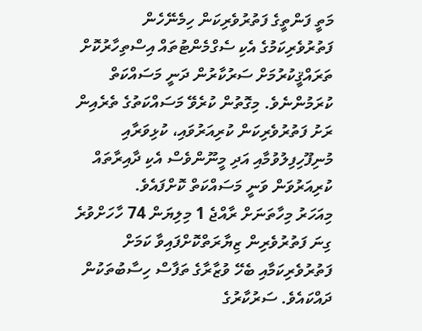މަތީ ފަންތީގެ ފަތުރުވެރިކަން ހިމެނޭހެން ފަތުރުވެރިކަމުގެ އެކި ސެގްމެންޓުތައް އިސްތިހާރުކޮށް ތަރައްޤީކުރުމަށް ސަރުކާރުން ދަނީ މަސައްކަތް ކުރަމުންނެވެ. މިގޮތުން ކުރެވޭ މަސައްކަތުގެ ތެރެއިން ރަށު ފަތުރުވެރިކަން ކުރިއަރުވައި، ކުޅިވަރާއި މުނިފޫހިފިލުވުމާއި އަދި މީނޫންވެސް އެކި ދާއިރާތައް ކުރިއަރުވަން ވަނީ މަސައްކަތް ކޮށްފައެވެ.
މިއަހަރު މިހާތަނަށް ރާއްޖެ 1 މިލިޔަން 74 ހާހަށްވުރެ ގިނަ ފަތުރުވެރިން ޒިޔާރަތްކޮށްފައިވާ ކަމަށް ފަތުރުވެރިކަމާއި ބެހޭ ވުޒާރާގެ ތަފާސް ހިސާބުތަކުން ދައްކައެވެ. ސަރުކާރުގެ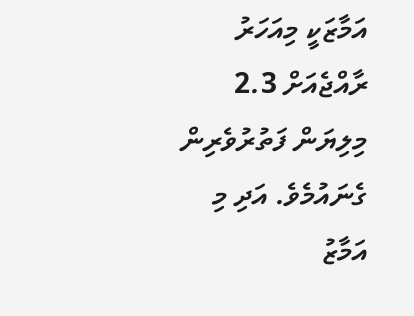އަމާޒަކީ މިއަހަރު ރާއްޖެއަށް 2.3 މިލިޔަން ފަތުރުވެރިން ގެނައުމެވެ. އަދި މި އަމާޒު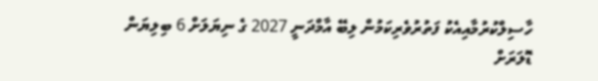ހާސިލްކުރުމާއިއެކު ފަތުރުވެރިކަމުން ލިބޭ އާމްދަނީ 2027 ގެ ނިޔަލަށް 6 ބިލިޔަން ޑޮލަރަށް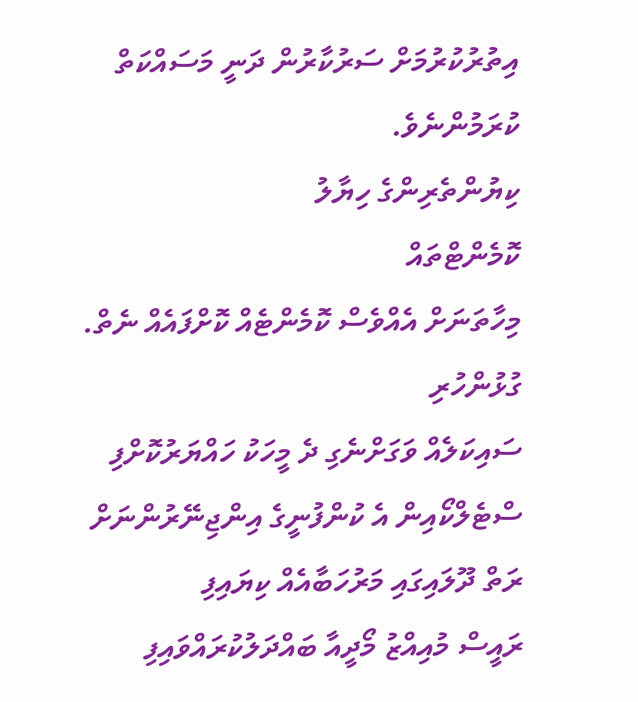އިތުރުކުރުމަށް ސަރުކާރުން ދަނީ މަސައްކަތް ކުރަމުންނެވެ.
ކިޔުންތެރިންގެ ހިޔާލު
ކޮމެންޓްތައް
މިހާތަނަށް އެއްވެސް ކޮމެންޓެއް ކޮށްފައެއް ނެތް.
ގުޅުންހުރި
ސައިކަލެއް ވަގަށްނެގި ދެ މީހަކު ހައްޔަރުކޮށްފި
ސްޓެލްކޯއިން އެ ކުންފުނީގެ އިންޖިނޭރުންނަށް ރަތް ދޫލައިގައި މަރުހަބާއެއް ކިޔައިފި
ރައީސް މުއިއްޒު މޯދީއާ ބައްދަލުކުރައްވައިފި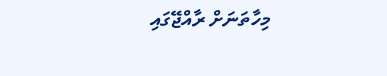މިހާތަނަށް ރާއްޖޭގައި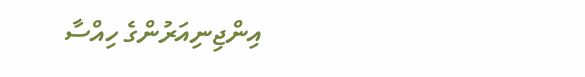އިންޖިނިއަރުންގެ ހިއްސާ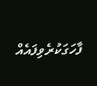ފާހަގަކުރެވިފައެއް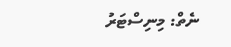ނެތް: މިނިސްޓަރު